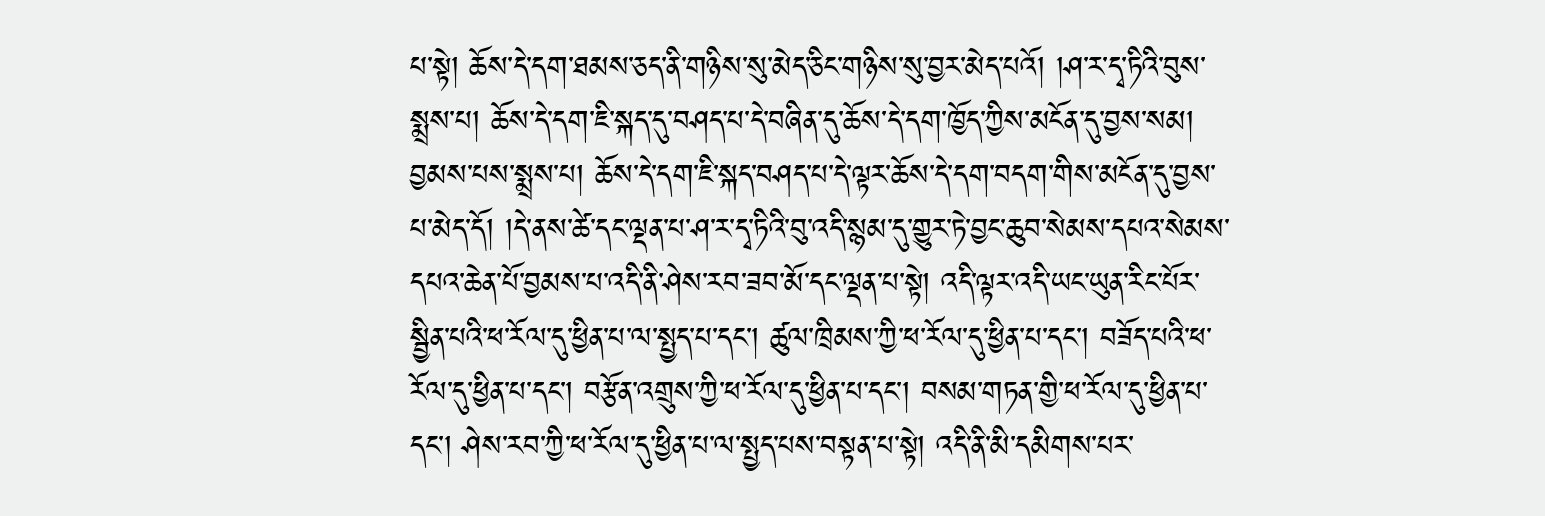པ་སྟེ། ཆོས་དེ་དག་ཐམས་ཅད་ནི་གཉིས་སུ་མེད་ཅིང་གཉིས་སུ་བྱར་མེད་པའོ། །ཤ་ར་དྭ་ཏིའི་བུས་སྨྲས་པ། ཆོས་དེ་དག་ཇི་སྐད་དུ་བཤད་པ་དེ་བཞིན་དུ་ཆོས་དེ་དག་ཁྱོད་ཀྱིས་མངོན་དུ་བྱས་སམ། བྱམས་པས་སྨྲས་པ། ཆོས་དེ་དག་ཇི་སྐད་བཤད་པ་དེ་ལྟར་ཆོས་དེ་དག་བདག་གིས་མངོན་དུ་བྱས་པ་མེད་དོ། །དེ་ནས་ཚེ་དང་ལྡན་པ་ཤ་ར་དྭ་ཏིའི་བུ་འདི་སྙམ་དུ་གྱུར་ཏེ་བྱང་ཆུབ་སེམས་དཔའ་སེམས་དཔའ་ཆེན་པོ་བྱམས་པ་འདི་ནི་ཤེས་རབ་ཟབ་མོ་དང་ལྡན་པ་སྟེ། འདི་ལྟར་འདི་ཡང་ཡུན་རིང་པོར་སྦྱིན་པའི་ཕ་རོལ་དུ་ཕྱིན་པ་ལ་སྤྱད་པ་དང་། ཚུལ་ཁྲིམས་ཀྱི་ཕ་རོལ་དུ་ཕྱིན་པ་དང་། བཟོད་པའི་ཕ་རོལ་དུ་ཕྱིན་པ་དང་། བརྩོན་འགྲུས་ཀྱི་ཕ་རོལ་དུ་ཕྱིན་པ་དང་། བསམ་གཏན་གྱི་ཕ་རོལ་དུ་ཕྱིན་པ་དང་། ཤེས་རབ་ཀྱི་ཕ་རོལ་དུ་ཕྱིན་པ་ལ་སྤྱད་པས་བསྟན་པ་སྟེ། འདི་ནི་མི་དམིགས་པར་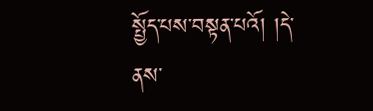སྤྱོད་པས་བསྟན་པའོ། །དེ་ནས་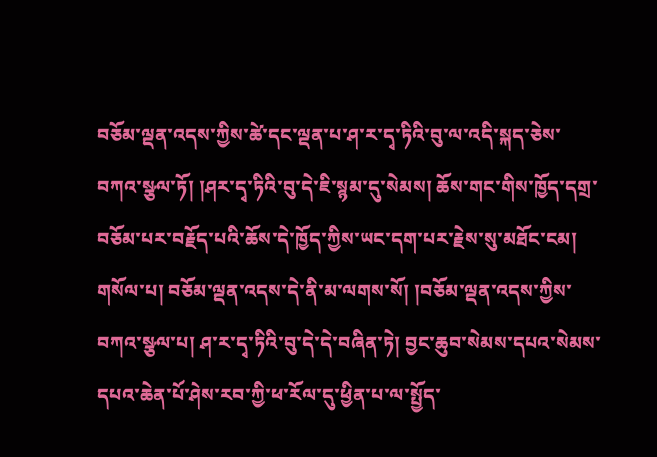བཅོམ་ལྡན་འདས་ཀྱིས་ཚེ་དང་ལྡན་པ་ཤ་ར་དྭ་ཏིའི་བུ་ལ་འདི་སྐད་ཅེས་བཀའ་སྩལ་ཏོ། །ཤར་དྭ་ཏིའི་བུ་དེ་ཇི་སྙམ་དུ་སེམས། ཆོས་གང་གིས་ཁྱོད་དགྲ་བཅོམ་པར་བརྗོད་པའི་ཆོས་དེ་ཁྱོད་ཀྱིས་ཡང་དག་པར་རྗེས་སུ་མཐོང་ངམ། གསོལ་པ། བཅོམ་ལྡན་འདས་དེ་ནི་མ་ལགས་སོ། །བཅོམ་ལྡན་འདས་ཀྱིས་བཀའ་སྩལ་པ། ཤ་ར་དྭ་ཏིའི་བུ་དེ་དེ་བཞིན་ཏེ། བྱང་ཆུབ་སེམས་དཔའ་སེམས་དཔའ་ཆེན་པོ་ཤེས་རབ་ཀྱི་ཕ་རོལ་དུ་ཕྱིན་པ་ལ་སྤྱོད་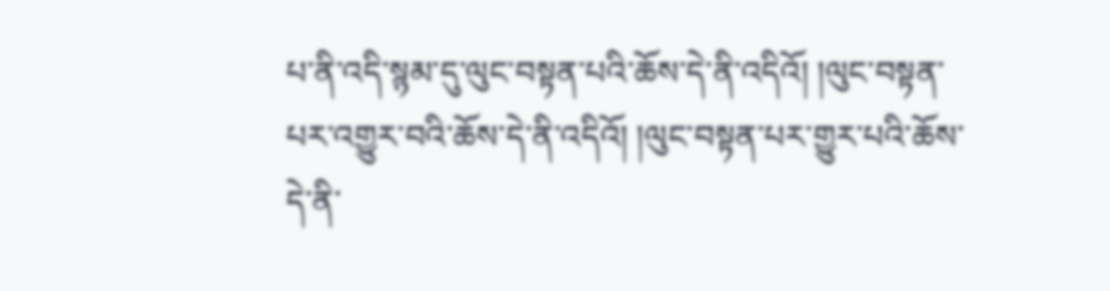པ་ནི་འདི་སྙམ་དུ་ལུང་བསྟན་པའི་ཆོས་དེ་ནི་འདིའོ། །ལུང་བསྟན་པར་འགྱུར་བའི་ཆོས་དེ་ནི་འདིའོ། །ལུང་བསྟན་པར་གྱུར་པའི་ཆོས་དེ་ནི་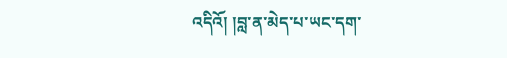འདིའོ། །བླ་ན་མེད་པ་ཡང་དག་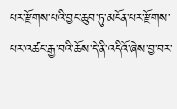པར་རྫོགས་པའི་བྱང་ཆུབ་ཏུ་མངོན་པར་རྫོགས་པར་འཚང་རྒྱ་བའི་ཆོས་དེ་ནི་འདིའོ་ཞེས་བྱ་བར་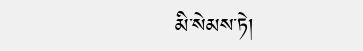མི་སེམས་ཏེ།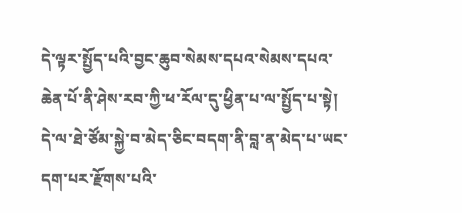དེ་ལྟར་སྤྱོད་པའི་བྱང་ཆུབ་སེམས་དཔའ་སེམས་དཔའ་ཆེན་པོ་ནི་ཤེས་རབ་ཀྱི་ཕ་རོལ་དུ་ཕྱིན་པ་ལ་སྤྱོད་པ་སྟེ། དེ་ལ་ཐེ་ཙོམ་སྐྱེ་བ་མེད་ཅིང་བདག་ནི་བླ་ན་མེད་པ་ཡང་དག་པར་རྫོགས་པའི་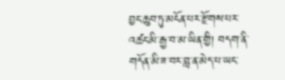བྱང་ཆུབ་ཏུ་མངོན་པར་རྫོགས་པར་འཚང་མི་རྒྱ་བ་མ་ཡིན་གྱི། བདག་ནི་གདོན་མི་ཟ་བར་བླ་ན་མེད་པ་ཡང་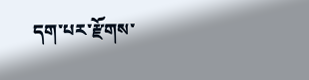དག་པར་རྫོགས་